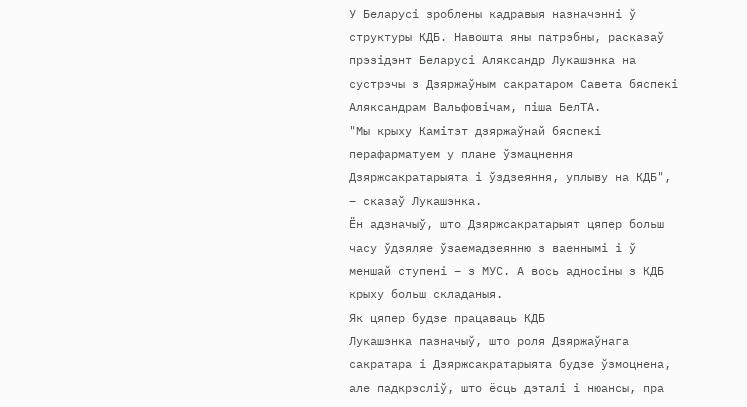У Беларусі зроблены кадравыя назначэнні ў структуры КДБ. Навошта яны патрэбны, расказаў прэзідэнт Беларусі Аляксандр Лукашэнка на сустрэчы з Дзяржаўным сакратаром Савета бяспекі Аляксандрам Вальфовічам, піша БелТА.
"Мы крыху Камітэт дзяржаўнай бяспекі перафарматуем у плане ўзмацнення Дзяржсакратарыята і ўздзеяння, уплыву на КДБ", – сказаў Лукашэнка.
Ён адзначыў, што Дзяржсакратарыят цяпер больш часу ўдзяляе ўзаемадзеянню з ваеннымі і ў меншай ступені – з МУС. А вось адносіны з КДБ крыху больш складаныя.
Як цяпер будзе працаваць КДБ
Лукашэнка пазначыў, што роля Дзяржаўнага сакратара і Дзяржсакратарыята будзе ўзмоцнена, але падкрэсліў, што ёсць дэталі і нюансы, пра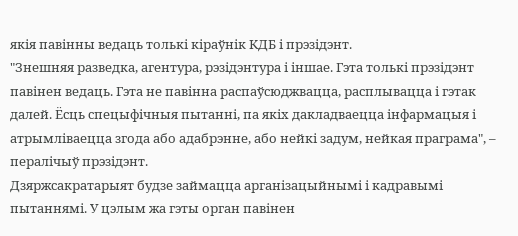якія павінны ведаць толькі кіраўнік КДБ і прэзідэнт.
"Знешняя разведка, агентура, рэзідэнтура і іншае. Гэта толькі прэзідэнт павінен ведаць. Гэта не павінна распаўсюджвацца, расплывацца і гэтак далей. Ёсць спецыфічныя пытанні, па якіх дакладваецца інфармацыя і атрымліваецца згода або адабрэнне, або нейкі задум, нейкая праграма", – пералічыў прэзідэнт.
Дзяржсакратарыят будзе займацца арганізацыйнымі і кадравымі пытаннямі. У цэлым жа гэты орган павінен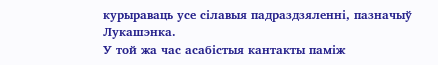курыраваць усе сілавыя падраздзяленні, пазначыў Лукашэнка.
У той жа час асабістыя кантакты паміж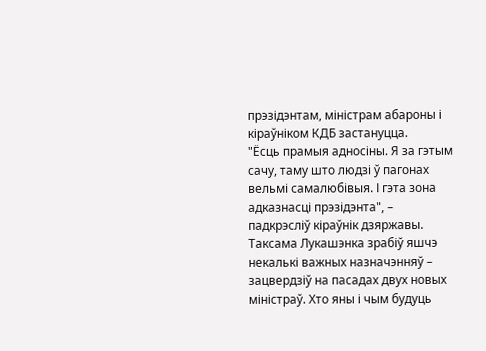прэзідэнтам, міністрам абароны і кіраўніком КДБ застануцца.
"Ёсць прамыя адносіны. Я за гэтым сачу, таму што людзі ў пагонах вельмі самалюбівыя. І гэта зона адказнасці прэзідэнта", – падкрэсліў кіраўнік дзяржавы.
Таксама Лукашэнка зрабіў яшчэ некалькі важных назначэнняў – зацвердзіў на пасадах двух новых міністраў. Хто яны і чым будуць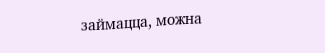займацца, можна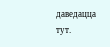даведацца тут.